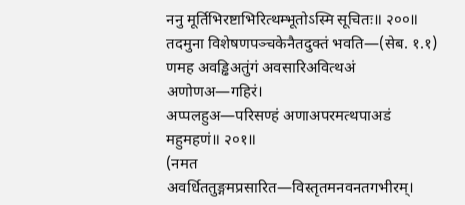ननु मूर्तिभिरष्टाभिरित्थम्भूतोऽस्मि सूचितः॥ २००॥
तदमुना विशेषणपञ्चकेनैतदुक्तं भवति—(सेब. १.१)
णमह अवड्ढिअतुंगं अवसारिअवित्थअं अणोणअ—गहिरं।
अप्पलहुअ—परिसण्हं अणाअपरमत्थपाअडं महुमहणं॥ २०१॥
(नमत अवर्धिततुङ्गमप्रसारित—विस्तृतमनवनतगभीरम्।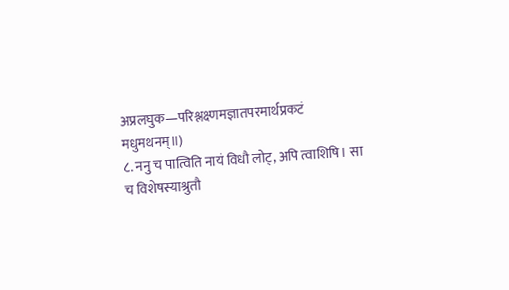अप्रलघुक—परिश्लक्ष्णमज्ञातपरमार्थप्रकटं मधुमथनम्॥)
८. ननु च पात्विति नायं विधौ लोट्, अपि त्वाशिषि। सा च विशेषस्याश्रुतौ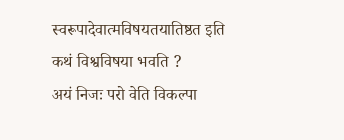स्वरूपादेवात्मविषयतयातिष्ठत इति कथं विश्वविषया भवति ?
अयं निजः परो वेति विकल्पा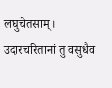लघुचेतसाम्।
उदारचरितानां तु वसुधैव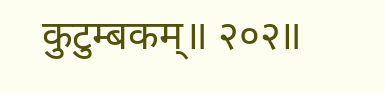कुटुम्बकम्॥ २०२॥